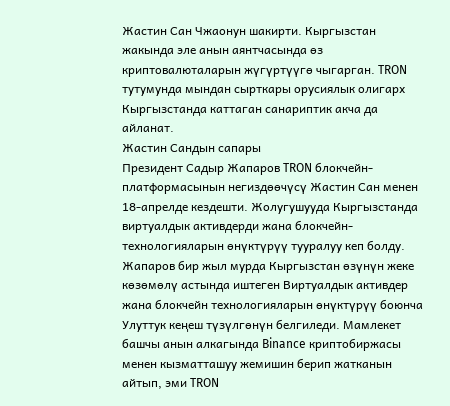Жастин Сан Чжаонун шакирти. Кыргызстан жакында эле анын аянтчасында өз криптовалюталарын жүгүртүүгө чыгарган. TRON тутумунда мындан сырткары орусиялык олигарх Кыргызстанда каттаган санариптик акча да айланат.
Жастин Сандын сапары
Президент Садыр Жапаров TRON блокчейн-платформасынын негиздөөчүсү Жастин Сан менен 18-апрелде кездешти. Жолугушууда Кыргызстанда виртуалдык активдерди жана блокчейн-технологияларын өнүктүрүү тууралуу кеп болду.
Жапаров бир жыл мурда Кыргызстан өзүнүн жеке көзөмөлү астында иштеген Виртуалдык активдер жана блокчейн технологияларын өнүктүрүү боюнча Улуттук кеңеш түзүлгөнүн белгиледи. Мамлекет башчы анын алкагында Binance криптобиржасы менен кызматташуу жемишин берип жатканын айтып, эми TRON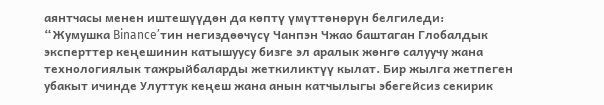аянтчасы менен иштешүүдөн да көптү үмүттөнөрүн белгиледи:
“Жумушка Binance’тин негиздөөчүсү Чанпэн Чжао баштаган Глобалдык эксперттер кеңешинин катышуусу бизге эл аралык жөнгө салуучу жана технологиялык тажрыйбаларды жеткиликтүү кылат. Бир жылга жетпеген убакыт ичинде Улуттук кеңеш жана анын катчылыгы эбегейсиз секирик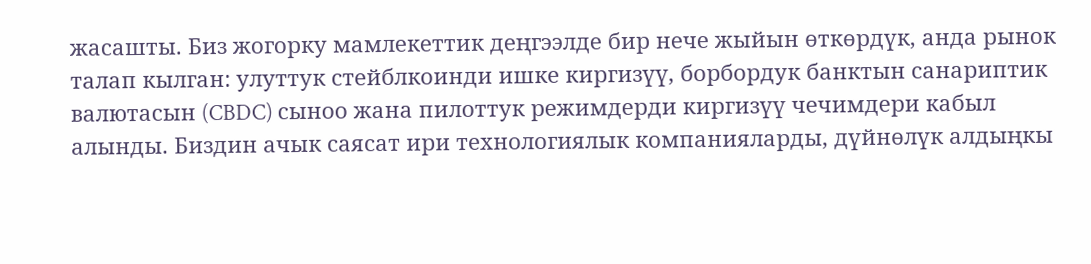жасашты. Биз жогорку мамлекеттик деңгээлде бир нече жыйын өткөрдүк, анда рынок талап кылган: улуттук стейблкоинди ишке киргизүү, борбордук банктын санариптик валютасын (CBDC) сыноо жана пилоттук режимдерди киргизүү чечимдери кабыл алынды. Биздин ачык саясат ири технологиялык компанияларды, дүйнөлүк алдыңкы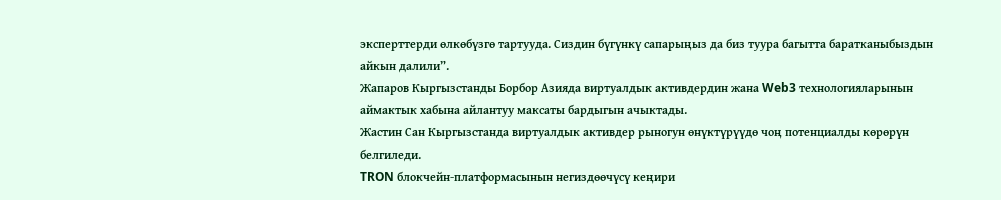эксперттерди өлкөбүзгө тартууда. Сиздин бүгүнкү сапарыңыз да биз туура багытта баратканыбыздын айкын далили”.
Жапаров Кыргызстанды Борбор Азияда виртуалдык активдердин жана Web3 технологияларынын аймактык хабына айлантуу максаты бардыгын ачыктады.
Жастин Сан Кыргызстанда виртуалдык активдер рыногун өнүктүрүүдө чоң потенциалды көрөрүн белгиледи.
TRON блокчейн-платформасынын негиздөөчүсү кеңири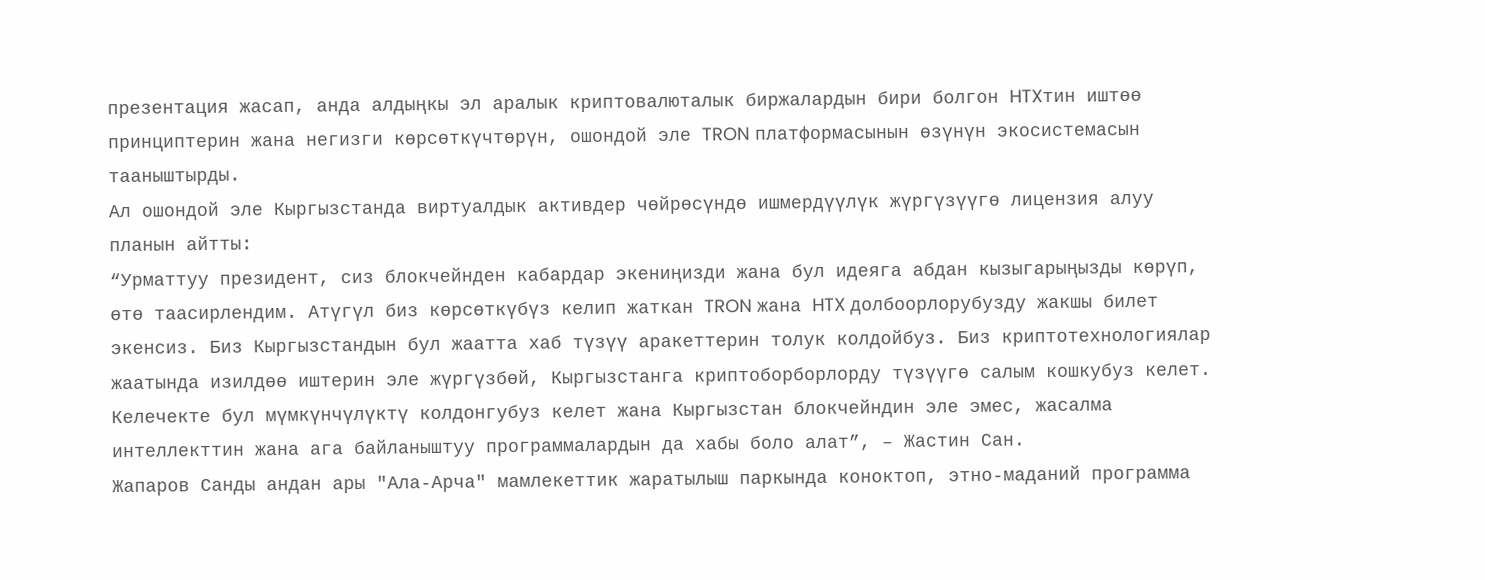презентация жасап, анда алдыңкы эл аралык криптовалюталык биржалардын бири болгон HTXтин иштөө принциптерин жана негизги көрсөткүчтөрүн, ошондой эле TRON платформасынын өзүнүн экосистемасын тааныштырды.
Ал ошондой эле Кыргызстанда виртуалдык активдер чөйрөсүндө ишмердүүлүк жүргүзүүгө лицензия алуу планын айтты:
“Урматтуу президент, сиз блокчейнден кабардар экениңизди жана бул идеяга абдан кызыгарыңызды көрүп, өтө таасирлендим. Атүгүл биз көрсөткүбүз келип жаткан TRON жана HTX долбоорлорубузду жакшы билет экенсиз. Биз Кыргызстандын бул жаатта хаб түзүү аракеттерин толук колдойбуз. Биз криптотехнологиялар жаатында изилдөө иштерин эле жүргүзбөй, Кыргызстанга криптоборборлорду түзүүгө салым кошкубуз келет. Келечекте бул мүмкүнчүлүктү колдонгубуз келет жана Кыргызстан блокчейндин эле эмес, жасалма интеллекттин жана ага байланыштуу программалардын да хабы боло алат”, – Жастин Сан.
Жапаров Санды андан ары "Ала-Арча" мамлекеттик жаратылыш паркында коноктоп, этно-маданий программа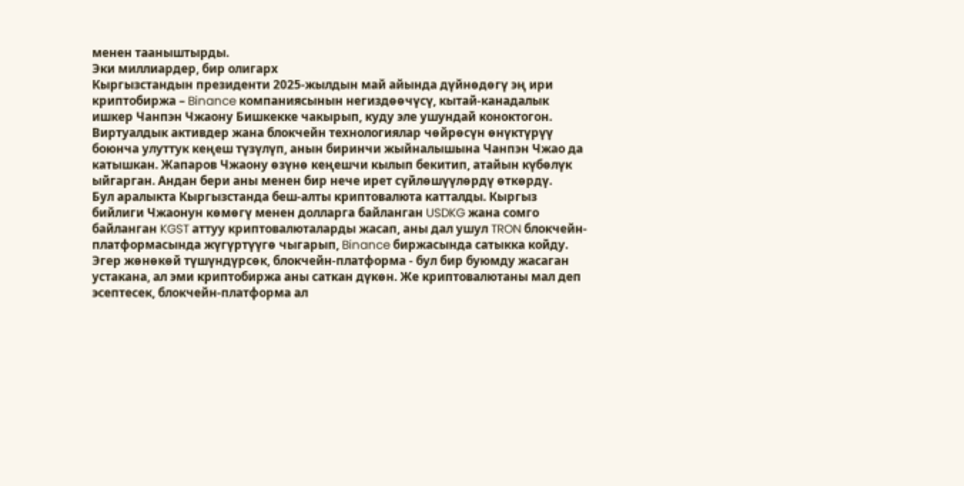менен тааныштырды.
Эки миллиардер, бир олигарх
Кыргызстандын президенти 2025-жылдын май айында дүйнөдөгү эң ири криптобиржа – Binance компаниясынын негиздөөчүсү, кытай-канадалык ишкер Чанпэн Чжаону Бишкекке чакырып, куду эле ушундай коноктогон. Виртуалдык активдер жана блокчейн технологиялар чөйрөсүн өнүктүрүү боюнча улуттук кеңеш түзүлүп, анын биринчи жыйналышына Чанпэн Чжао да катышкан. Жапаров Чжаону өзүнө кеңешчи кылып бекитип, атайын күбөлүк ыйгарган. Андан бери аны менен бир нече ирет сүйлөшүүлөрдү өткөрдү.
Бул аралыкта Кыргызстанда беш-алты криптовалюта катталды. Кыргыз бийлиги Чжаонун көмөгү менен долларга байланган USDKG жана сомго байланган KGST аттуу криптовалюталарды жасап, аны дал ушул TRON блокчейн-платформасында жүгүртүүгө чыгарып, Binance биржасында сатыкка койду.
Эгер жөнөкөй түшүндүрсөк, блокчейн-платформа - бул бир буюмду жасаган устакана, ал эми криптобиржа аны саткан дүкөн. Же криптовалютаны мал деп эсептесек, блокчейн-платформа ал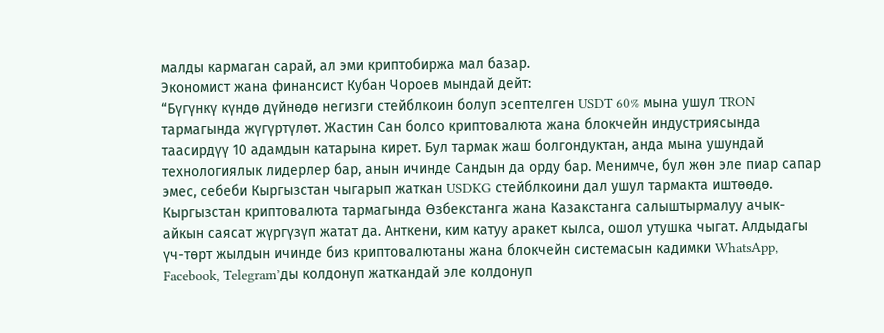малды кармаган сарай, ал эми криптобиржа мал базар.
Экономист жана финансист Кубан Чороев мындай дейт:
“Бүгүнкү күндө дүйнөдө негизги стейблкоин болуп эсептелген USDT 60% мына ушул TRON тармагында жүгүртүлөт. Жастин Сан болсо криптовалюта жана блокчейн индустриясында таасирдүү 10 адамдын катарына кирет. Бул тармак жаш болгондуктан, анда мына ушундай технологиялык лидерлер бар, анын ичинде Сандын да орду бар. Менимче, бул жөн эле пиар сапар эмес, себеби Кыргызстан чыгарып жаткан USDKG стейблкоини дал ушул тармакта иштөөдө. Кыргызстан криптовалюта тармагында Өзбекстанга жана Казакстанга салыштырмалуу ачык-айкын саясат жүргүзүп жатат да. Анткени, ким катуу аракет кылса, ошол утушка чыгат. Алдыдагы үч-төрт жылдын ичинде биз криптовалютаны жана блокчейн системасын кадимки WhatsApp, Facebook, Telegram’ды колдонуп жаткандай эле колдонуп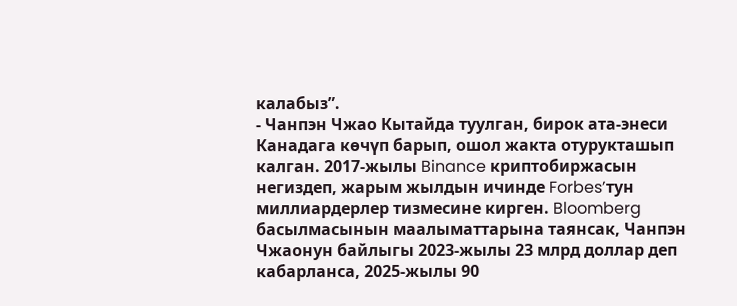калабыз”.
- Чанпэн Чжао Кытайда туулган, бирок ата-энеси Канадага көчүп барып, ошол жакта отурукташып калган. 2017-жылы Binance криптобиржасын негиздеп, жарым жылдын ичинде Forbes’тун миллиардерлер тизмесине кирген. Bloomberg басылмасынын маалыматтарына таянсак, Чанпэн Чжаонун байлыгы 2023-жылы 23 млрд доллар деп кабарланса, 2025-жылы 90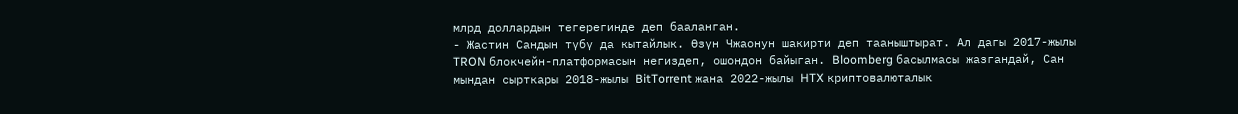млрд доллардын тегерегинде деп бааланган.
- Жастин Сандын түбү да кытайлык. Өзүн Чжаонун шакирти деп тааныштырат. Ал дагы 2017-жылы TRON блокчейн-платформасын негиздеп, ошондон байыган. Bloomberg басылмасы жазгандай, Сан мындан сырткары 2018-жылы BitTorrent жана 2022-жылы HTX криптовалюталык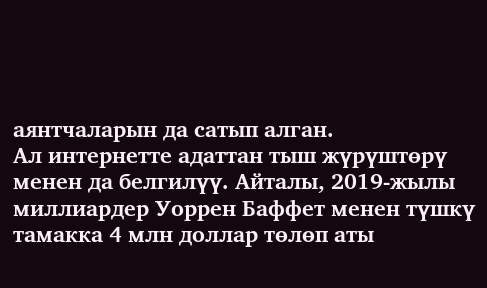аянтчаларын да сатып алган.
Ал интернетте адаттан тыш жүрүштөрү менен да белгилүү. Айталы, 2019-жылы миллиардер Уоррен Баффет менен түшкү тамакка 4 млн доллар төлөп аты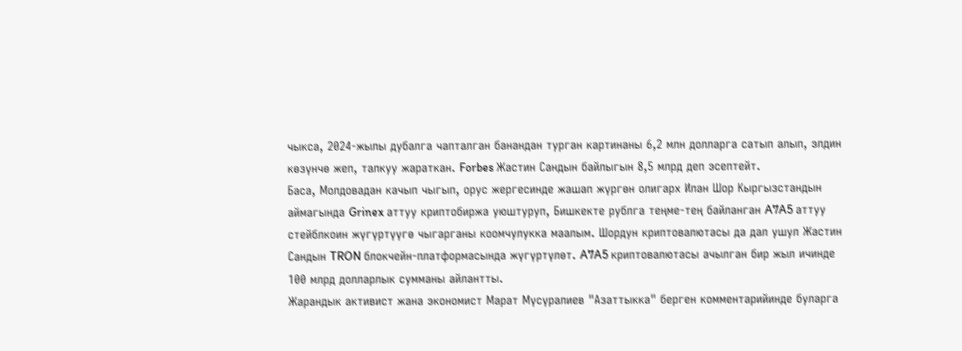чыкса, 2024-жылы дубалга чапталган банандан турган картинаны 6,2 млн долларга сатып алып, элдин көзүнчө жеп, талкуу жараткан. Forbes Жастин Сандын байлыгын 8,5 млрд деп эсептейт.
Баса, Молдовадан качып чыгып, орус жергесинде жашап жүргөн олигарх Илан Шор Кыргызстандын аймагында Grinex аттуу криптобиржа уюштуруп, Бишкекте рублга теңме-тең байланган A7A5 аттуу стейблкоин жүгүртүүгө чыгарганы коомчулукка маалым. Шордун криптовалютасы да дал ушул Жастин Сандын TRON блокчейн-платформасында жүгүртүлөт. A7A5 криптовалютасы ачылган бир жыл ичинде 100 млрд долларлык сумманы айлантты.
Жарандык активист жана экономист Марат Мүсүралиев "Азаттыкка" берген комментарийинде буларга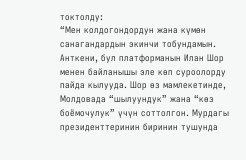токтолду:
“Мен колдогондордун жана күмөн санагандардын экинчи тобундамын. Анткени, бул платформанын Илан Шор менен байланышы эле көп суроолорду пайда кылууда. Шор өз мамлекетинде, Молдовада “шылуундук” жана “көз боёмочулук” үчүн соттолгон. Мурдагы президенттеринин биринин тушунда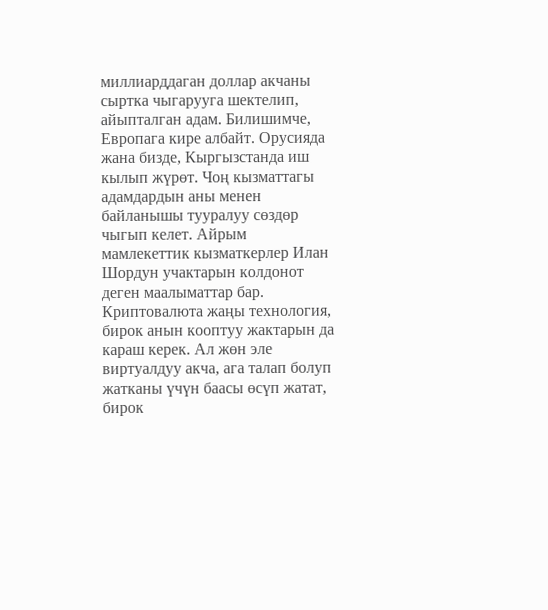миллиарддаган доллар акчаны сыртка чыгарууга шектелип, айыпталган адам. Билишимче, Европага кире албайт. Орусияда жана бизде, Кыргызстанда иш кылып жүрөт. Чоң кызматтагы адамдардын аны менен байланышы тууралуу сөздөр чыгып келет. Айрым мамлекеттик кызматкерлер Илан Шордун учактарын колдонот деген маалыматтар бар. Криптовалюта жаңы технология, бирок анын кооптуу жактарын да караш керек. Ал жөн эле виртуалдуу акча, ага талап болуп жатканы үчүн баасы өсүп жатат, бирок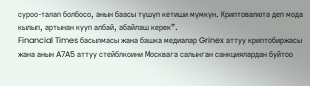суроо-талап болбосо, анын баасы түшүп кетиши мүмкүн. Криптовалюта деп мода кылып, артынан кууп албай, абайлаш керек”.
Financial Times басылмасы жана башка медиалар Grinex аттуу криптобиржасы жана анын A7A5 аттуу стейблкоини Москвага салынган санкциялардан буйтоо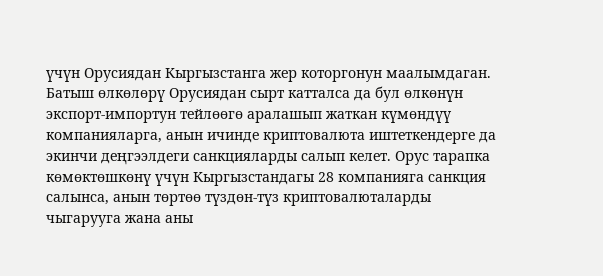үчүн Орусиядан Кыргызстанга жер которгонун маалымдаган.
Батыш өлкөлөрү Орусиядан сырт катталса да бул өлкөнүн экспорт-импортун тейлөөгө аралашып жаткан күмөндүү компанияларга, анын ичинде криптовалюта иштеткендерге да экинчи деңгээлдеги санкцияларды салып келет. Орус тарапка көмөктөшкөнү үчүн Кыргызстандагы 28 компанияга санкция салынса, анын төртөө түздөн-түз криптовалюталарды чыгарууга жана аны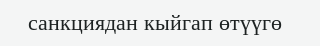санкциядан кыйгап өтүүгө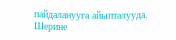пайдаланууга айыпталууда.
Шерине